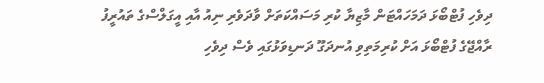ދިވެހި ފުޓްބޯޅަ ދަމަހައްޓަން މާޒިޔާ ކުރި މަސައްކަތަށް ވާދަވެރި ނިއު އާއި އީގަލްސްގެ ތައުރީފު
ރާއްޖޭގެ ފުޓްބޯޅަ އަށް ކުރިމަތިވި އުނދަގޫ ދަނޑިވަޅުގައި ވެސް ދިވެހި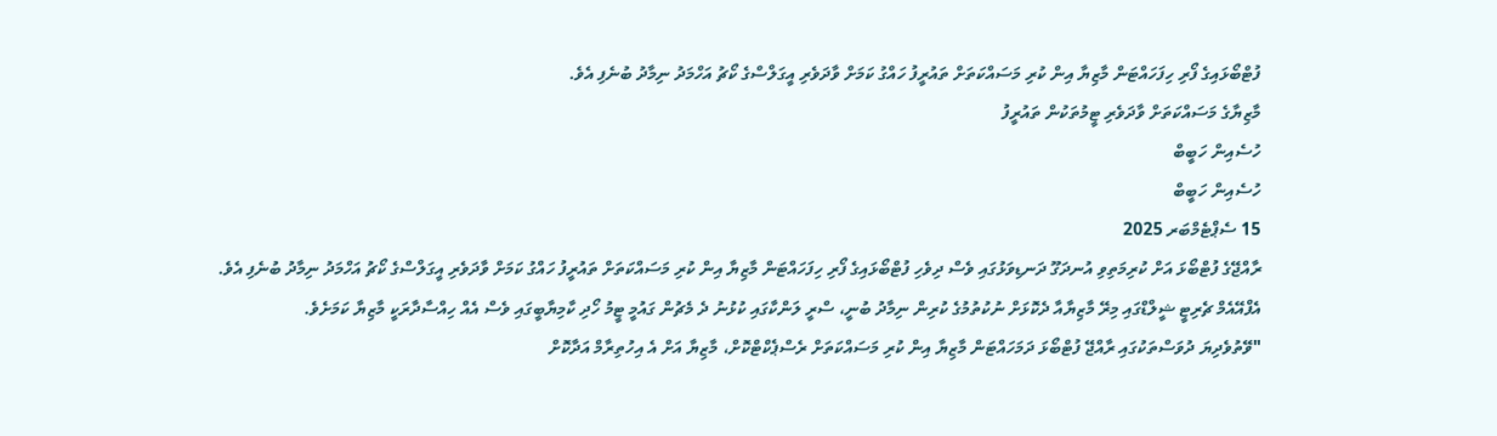ފުޓްބޯޅައިގެ ފޯރި ހިފަހައްޓަން މާޒިޔާ އިން ކުރި މަސައްކަތަށް ތައުރީފު ހައްގު ކަމަށް ވާދަވެރި އީގަލްސްގެ ކޯޗު އަހްމަދު ނިމާދު ބުނެފި އެވެ.
މާޒިޔާގެ މަސައްކަތަށް ވާދަވެރި ޓީމުތަކުން ތައުރީފު
ހުސެއިން ހަބީބް
ހުސެއިން ހަބީބް
15 ސެޕްޓެމްބަރ 2025
ރާއްޖޭގެ ފުޓްބޯޅަ އަށް ކުރިމަތިވި އުނދަގޫ ދަނޑިވަޅުގައި ވެސް ދިވެހި ފުޓްބޯޅައިގެ ފޯރި ހިފަހައްޓަން މާޒިޔާ އިން ކުރި މަސައްކަތަށް ތައުރީފު ހައްގު ކަމަށް ވާދަވެރި އީގަލްސްގެ ކޯޗު އަހްމަދު ނިމާދު ބުނެފި އެވެ.
އެފްއޭއެމް ޗެރިޓީ ޝީލްޑްގައި މިރޭ މާޒިޔާއާ ދެކޮޅަށް ނުކުތުމުގެ ކުރިން ނިމާދު ބުނީ، ސްރީ ލަންކާގައި ކުޅުނު ދެ މެޗުން ގައުމީ ޓީމު ހޯދި ކާމިޔާބީގައި ވެސް އެއް ހިއްސާދާރަކީ މާޒިޔާ ކަމަށެވެ.
"ވޭތުވެދިޔަ ދުވަސްތަކުގައި ރާއްޖޭ ފުޓްބޯޅަ ދަމަހައްޓަން މާޒިޔާ އިން ކުރި މަސައްކަތަށް ރެސްޕެކްޓްކޮށް، މާޒިޔާ އަށް އެ އިހުތިރާމް އަދާކޮށް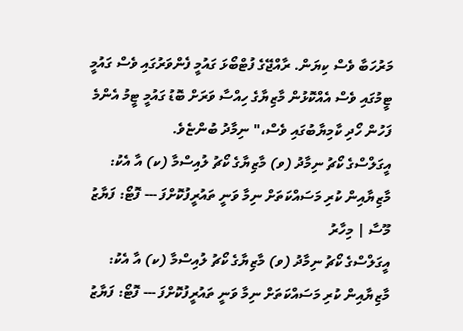މަރުހަބާ ވެސް ކިޔަން. ރާއްޖޭގެ ފުޓްބޯޅަ ގައުމީ ފެންވަރުގައި ވެސް ގައުމީ ޓީމުގައި ވެސް އެއްކޮޅުން މާޒިޔާގެ ހިއްސާ ވަރަށް ބޮޑު ގައުމީ ޓީމު އެންމެ ފަހުން ހޯދި ކާމިޔާބުގައި ވެސް،" ނިމާދު ބުންޏެވެ.
އީގަލްސްގެ ކޯޗު ނިމާދު (ވ) މާޒިޔާގެ ކޯޗު ލުއިސްމާ (ކ) އާ އެކު: މާޒިޔާއިން ކުރި މަސައްކަތަށް ނިމާ ވަނީ ތައުރީފުކޮށްފަ --- ފޮޓޯ: ފަޔާޒު މޫސާ | މިހާރު
އީގަލްސްގެ ކޯޗު ނިމާދު (ވ) މާޒިޔާގެ ކޯޗު ލުއިސްމާ (ކ) އާ އެކު: މާޒިޔާއިން ކުރި މަސައްކަތަށް ނިމާ ވަނީ ތައުރީފުކޮށްފަ --- ފޮޓޯ: ފަޔާޒު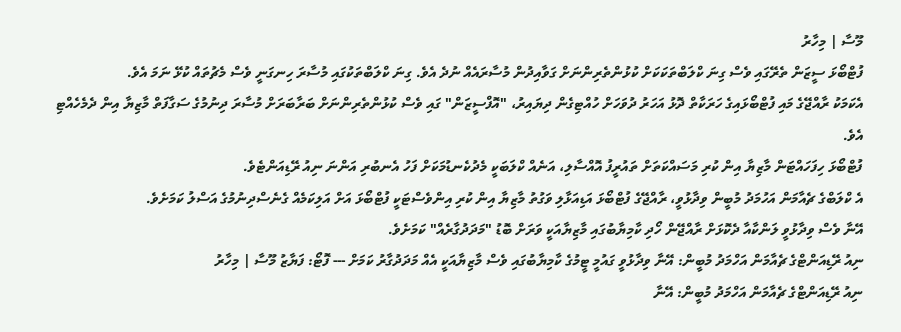މޫސާ | މިހާރު
ފުޓްބޯޅަ ސީޒަން ތެރޭގައި ވެސް ގިނަ ކްލަބްތަކަކަށް ކުޅުންތެރިންނަށް ގަވާއިދުން މުސާރައެއް ނުދެ އެވެ. ގިނަ ކްލަބްތަކުގައި މުސާރަ ހިނގަނީ ވެސް މެޗުތައް ކުޅޭ ނަމަ އެވެ.
އެކަމަކު ރާއްޖޭގެ މައި ފުޓްބޯޅައިގެ ހަރަކާތް ދޮޅު އަހަރު ދުވަހަށް ހުއްޓިގެން ދިޔައިރު، "އޮފްސީޒަން" ގައި ވެސް ކުޅުންތެރިންނަށް ބަރާބަރަށް މުސާރަ ދިނުމުގެ ސަގާފަތް މާޒިޔާ އިން ދެމެހެއްޓި އެވެ.
ފުޓްބޯޅަ ހިފަހައްޓަން މާޒިޔާ އިން ކުރި މަސައްކަތަށް ތައުރީފު އޮއްސާލި، އަނެއް ކްލަބަކީ މެދުކެނޑުމަކަށް ފަހު އެނބުރި އަންނަ ނިއު ރޭޑިއަންޓެވެ.
އެ ކްލަބްގެ ޗެއާމަން އަހުމަދު މުބީން ވިދާޅުވީ، ރާއްޖޭގެ ފުޓްބޯޅަ އަޑިއަޅާލި ވަގުތު މާޒިޔާ އިން ކުރި އިންވެސްޓަކީ ފުޓްބޯޅަ އަށް އަލިކަމެއް ގެނެސްދިނުމުގެ އަސްލު ކަމަށެވެ.
އޭނާ ވެސް ވިދާޅުވީ ލަންކާއާ ދެކޮޅަށް ރާއްޖޭން ހޯދި ކާމިޔާބުގައި މާޒިޔާއަކީ ވަރަށް ބޮޑު "މަދަދުގާރެއް" ކަމަށެވެ.
ނިއު ރޭޑިއަންޓްގެ ޗެއާމަން އަހްމަދު މުބީން: އޭނާ ވިދާޅުވީ ގައުމީ ޓީމުގެ ކާމިޔާބުގައި ވެސް މާޒިޔާއަކީ އެއް މަދަދުގާރު ކަމަށް --- ފޮޓޯ: ފަޔާޒު މޫސާ | މިހާރު
ނިއު ރޭޑިއަންޓްގެ ޗެއާމަން އަހްމަދު މުބީން: އޭނާ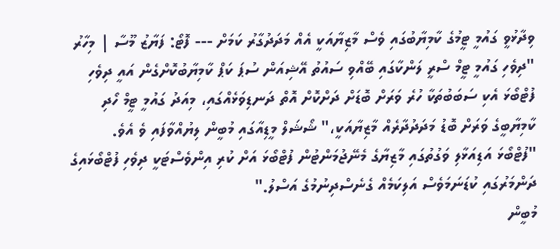ވިދާޅުވީ ގައުމީ ޓީމުގެ ކާމިޔާބުގައި ވެސް މާޒިޔާއަކީ އެއް މަދަދުގާރު ކަމަށް --- ފޮޓޯ: ފަޔާޒު މޫސާ | މިހާރު
"ދިވެހި ގައުމީ ޓީމް ސްރީ ލަންކާގައި ބޭއްވި ސައުތު އޭޝިއަން ސުޕަ ކަޕް ކާމިޔާބުކޮށްގެން އައީ ދިވެހި ފުޓްބޯޅަ އެކި ސަބަބުތަކާ ހުރެ ވަރަށް ބޮޑަށް ދަށްކޮށް އޮތް ދަނޑިވަޅެއްގައި، މިއަދު ގައުމީ ޓީމް ހޯދި ކާމިޔާބީގެ ވަރަށް ބޮޑު މަދަދުދާރެއް މާޒިޔާއަކީ،" ޝޯޝަލް މީޑިއާގައި މުބީން ލިޔުއްވާފައި ވެ އެވެ.
"ފުޓްބޯޅަ އަޑިއަޅާލި ވަގުތުގައި މާޒިޔާގެ މެނޭޖުމަންޓުން ފުޓްބޯޅަ އަށް ކުރި އިންވެސްޓަކީ ދިވެހި ފުޓްބޯޅައިގެ ދަންމަރުގައި ކުޑަނަމަވެސް އަލިކަމެއް ގެނެސްދިނުމުގެ އަސްލު."
މުބީން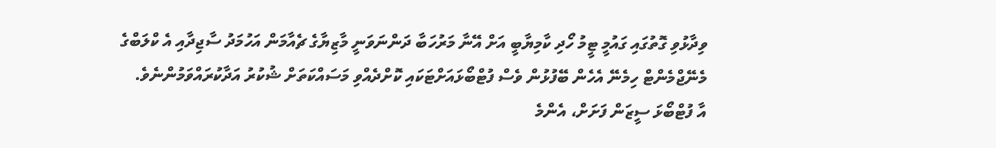ވިދާޅުވި ގޮތުގައި ގައުމީ ޓީމު ހޯދި ކާމިޔާބީ އަށް އޭނާ މަރުހަބާ ދަންނަވަނީ މާޒިޔާގެ ޗެއާމަން އަހުމަދު ސާޖިދާއި އެ ކްލަބްގެ މެނޭޖްމެންޓް ހިމެނޭ އެހެން ބޭފުޅުން ވެސް ފުޓްބޯޅައަށްޓަކައި ކޮށްދެއްވި މަސައްކަތަށް ޝުކުރު އަދާކުރައްވަމުންނެވެ.
އާ ފުޓްބޯޅަ ސީޒަން ފަށަށް، އެންމެ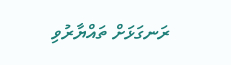ރަނގަޅަށް ތައްޔާރުވި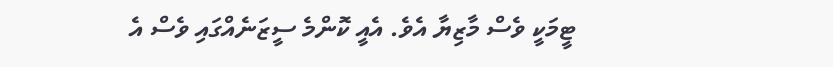ޓީމަކީ ވެސް މާޒިޔާ އެވެ. އެއީ ކޮންމެ ސީޒަނެއްގައި ވެސް އެ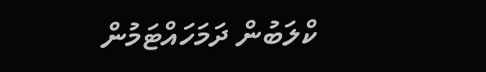ކްލަބުން ދަމަހައްޓަމުން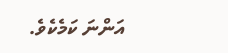އަންނަ ކަމެކެވެ.